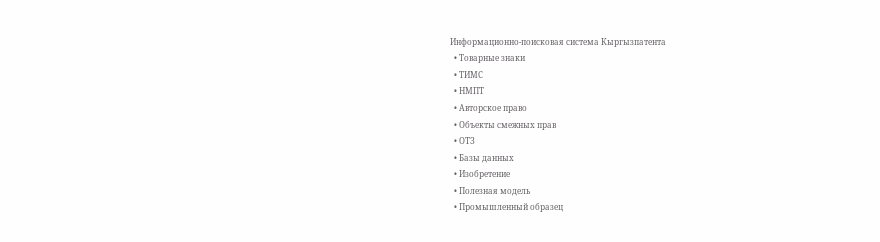Информационно-поисковая система Кыргызпатента
  • Товарные знаки
  • ТИМС
  • НМПТ
  • Авторское право
  • Объекты смежных прав
  • ОТЗ
  • Базы данных
  • Изобретение
  • Полезная модель
  • Промышленный образец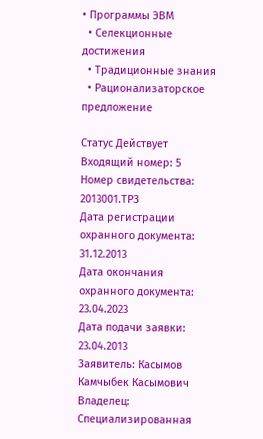• Программы ЭВМ
  • Селекционные достижения
  • Традиционные знания
  • Рационализаторское предложение

Cтатус Действует
Входящий номер: 5
Номер свидетельства: 2013001.ТРЗ
Дата регистрации охранного документа: 31.12.2013
Дата окончания охранного документа: 23.04.2023
Дата подачи заявки: 23.04.2013
Заявитель: Касымов Камчыбек Касымович
Владелец: Специализированная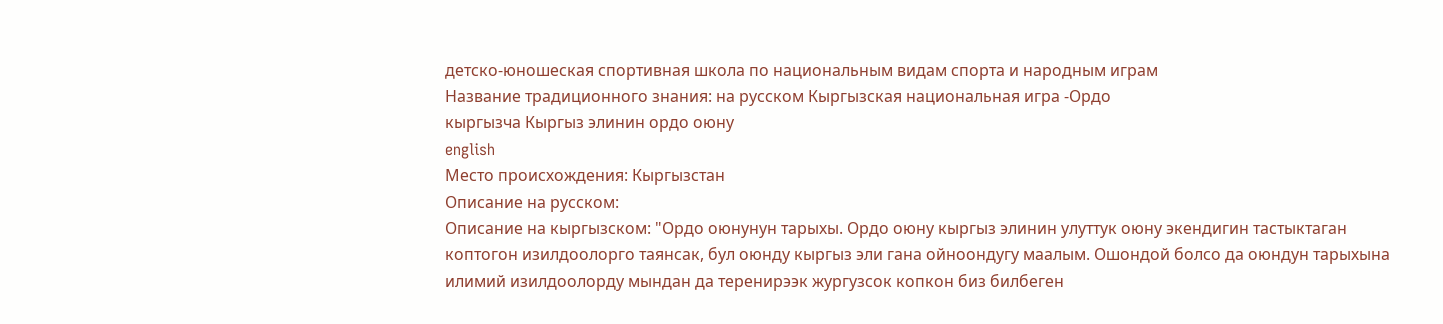детско-юношеская спортивная школа по национальным видам спорта и народным играм
Название традиционного знания: на русском Кыргызская национальная игра -Ордо
кыргызча Кыргыз элинин ордо оюну
english
Место происхождения: Кыргызстан
Описание на русском:
Описание на кыргызском: "Ордо оюнунун тарыхы. Ордо оюну кыргыз элинин улуттук оюну экендигин тастыктаган коптогон изилдоолорго таянсак, бул оюнду кыргыз эли гана ойноондугу маалым. Ошондой болсо да оюндун тарыхына илимий изилдоолорду мындан да теренирээк жургузсок копкон биз билбеген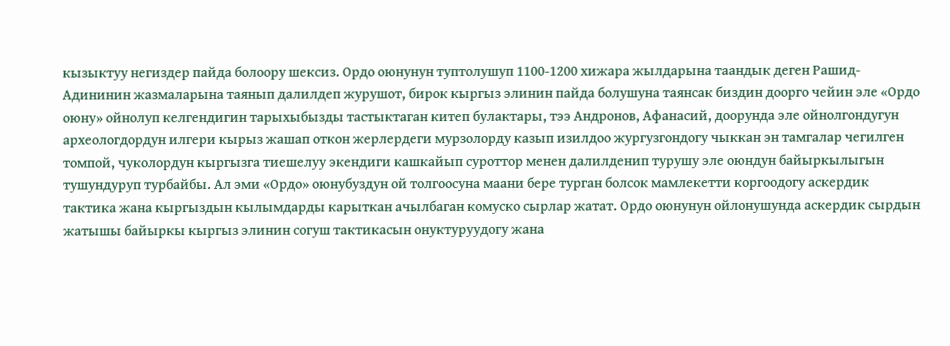кызыктуу негиздер пайда болоору шексиз. Ордо оюнунун туптолушуп 1100-1200 хижара жылдарына таандык деген Рашид-Адининин жазмаларына таянып далилдеп журушот, бирок кыргыз элинин пайда болушуна таянсак биздин доорго чейин эле «Ордо оюну» ойнолуп келгендигин тарыхыбызды тастыктаган китеп булактары, тээ Андронов, Афанасий, доорунда эле ойнолгондугун археологдордун илгери кырыз жашап откон жерлердеги мурзолорду казып изилдоо жургузгондогу чыккан эн тамгалар чегилген томпой, чуколордун кыргызга тиешелуу экендиги кашкайып суроттор менен далилденип турушу эле оюндун байыркылыгын тушундуруп турбайбы. Ал эми «Ордо» оюнубуздун ой толгоосуна маани бере турган болсок мамлекетти коргоодогу аскердик тактика жана кыргыздын кылымдарды карыткан ачылбаган комуско сырлар жатат. Ордо оюнунун ойлонушунда аскердик сырдын жатышы байыркы кыргыз элинин согуш тактикасын онуктуруудогу жана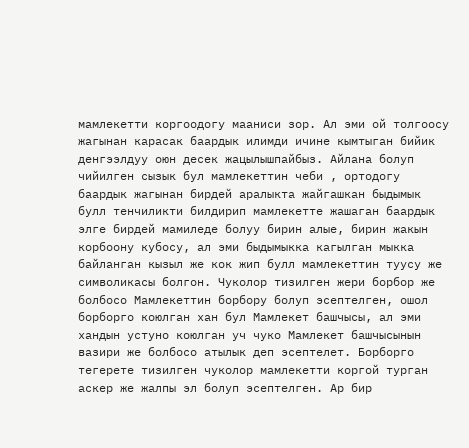мамлекетти коргоодогу мааниси зор. Ал эми ой толгоосу жагынан карасак баардык илимди ичине кымтыган бийик денгээлдуу оюн десек жацылышпайбыз. Айлана болуп чийилген сызык бул мамлекеттин чеби , ортодогу баардык жагынан бирдей аралыкта жайгашкан быдымык булл тенчиликти билдирип мамлекетте жашаган баардык элге бирдей мамиледе болуу бирин алые, бирин жакын корбоону кубосу, ал эми быдымыкка кагылган мыкка байланган кызыл же кок жип булл мамлекеттин туусу же символикасы болгон. Чуколор тизилген жери борбор же болбосо Мамлекеттин борбору болуп эсептелген, ошол борборго коюлган хан бул Мамлекет башчысы, ал эми хандын устуно коюлган уч чуко Мамлекет башчысынын вазири же болбосо атылык деп эсептелет. Борборго тегерете тизилген чуколор мамлекетти коргой турган аскер же жалпы эл болуп эсептелген. Ар бир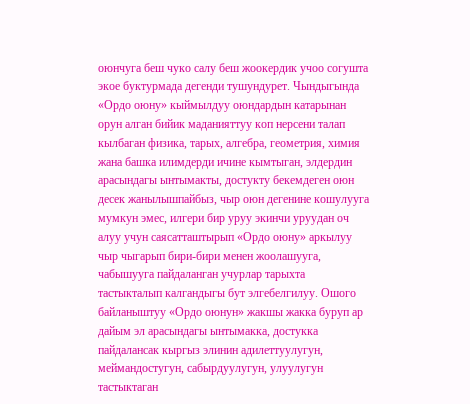оюнчуга беш чуко салу беш жоокердик учоо согушта экое буктурмада дегенди тушундурет. Чындыгында «Ордо оюну» кыймылдуу оюндардын катарынан орун алган бийик маданияттуу коп нерсени талап кылбаган физика, тарых, алгебра, геометрия, химия жана башка илимдерди ичине кымтыган, элдердин арасындагы ынтымакты, достукту бекемдеген оюн десек жанылышпайбыз, чыр оюн дегенине кошулууга мумкун эмес, илгери бир уруу экинчи уруудан оч алуу учун саясатташтырып «Ордо оюну» аркылуу чыр чыгарып бири-бири менен жоолашууга, чабышууга пайдаланган учурлар тарыхта тастыкталып калгандыгы бут элгебелгилуу. Ошого байланыштуу «Ордо оюнун» жакшы жакка буруп ар дайым эл арасындагы ынтымакка, достукка пайдалансак кыргыз элинин адилеттуулугун, меймандостугун, сабырдуулугун, улуулугун тастыктаган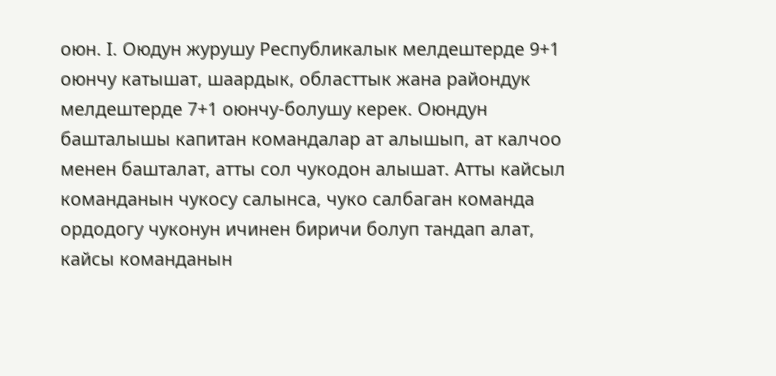оюн. I. Оюдун журушу Республикалык мелдештерде 9+1 оюнчу катышат, шаардык, областтык жана райондук мелдештерде 7+1 оюнчу-болушу керек. Оюндун башталышы капитан командалар ат алышып, ат калчоо менен башталат, атты сол чукодон алышат. Атты кайсыл команданын чукосу салынса, чуко салбаган команда ордодогу чуконун ичинен биричи болуп тандап алат, кайсы команданын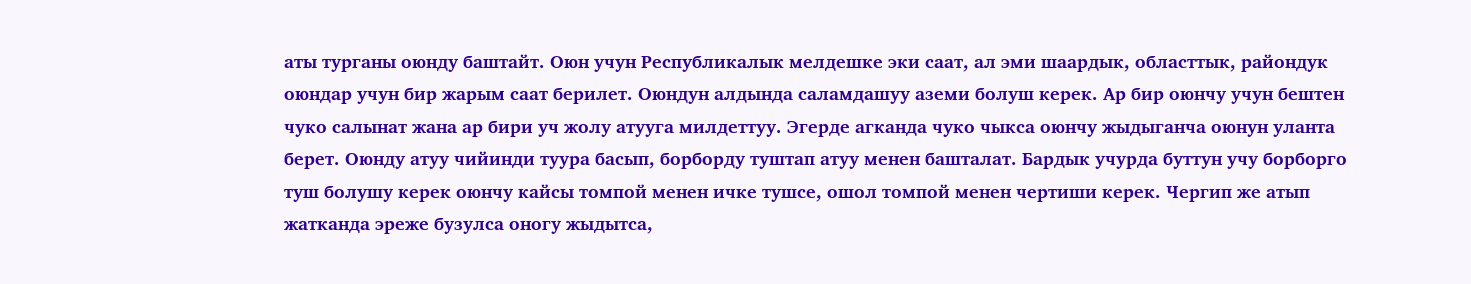аты турганы оюнду баштайт. Оюн учун Республикалык мелдешке эки саат, ал эми шаардык, областтык, райондук оюндар учун бир жарым саат берилет. Оюндун алдында саламдашуу аземи болуш керек. Ар бир оюнчу учун бештен чуко салынат жана ар бири уч жолу атууга милдеттуу. Эгерде агканда чуко чыкса оюнчу жыдыганча оюнун уланта берет. Оюнду атуу чийинди туура басып, борборду туштап атуу менен башталат. Бардык учурда буттун учу борборго туш болушу керек оюнчу кайсы томпой менен ичке тушсе, ошол томпой менен чертиши керек. Чергип же атып жатканда эреже бузулса оногу жыдытса,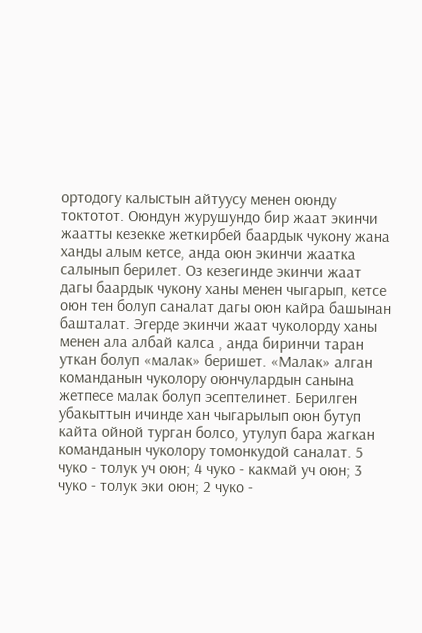ортодогу калыстын айтуусу менен оюнду токтотот. Оюндун журушундо бир жаат экинчи жаатты кезекке жеткирбей баардык чукону жана ханды алым кетсе, анда оюн экинчи жаатка салынып берилет. Оз кезегинде экинчи жаат дагы баардык чукону ханы менен чыгарып, кетсе оюн тен болуп саналат дагы оюн кайра башынан башталат. Эгерде экинчи жаат чуколорду ханы менен ала албай калса , анда биринчи таран уткан болуп «малак» беришет. «Малак» алган команданын чуколору оюнчулардын санына жетпесе малак болуп эсептелинет. Берилген убакыттын ичинде хан чыгарылып оюн бутуп кайта ойной турган болсо, утулуп бара жагкан команданын чуколору томонкудой саналат. 5 чуко - толук уч оюн; 4 чуко - какмай уч оюн; 3 чуко - толук эки оюн; 2 чуко -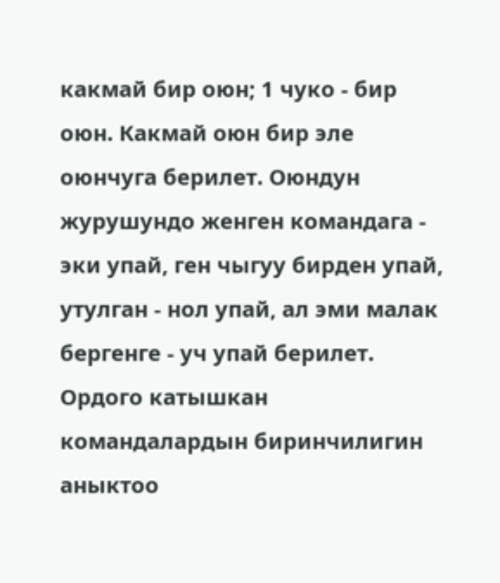какмай бир оюн; 1 чуко - бир оюн. Какмай оюн бир эле оюнчуга берилет. Оюндун журушундо женген командага - эки упай, ген чыгуу бирден упай, утулган - нол упай, ал эми малак бергенге - уч упай берилет. Ордого катышкан командалардын биринчилигин аныктоо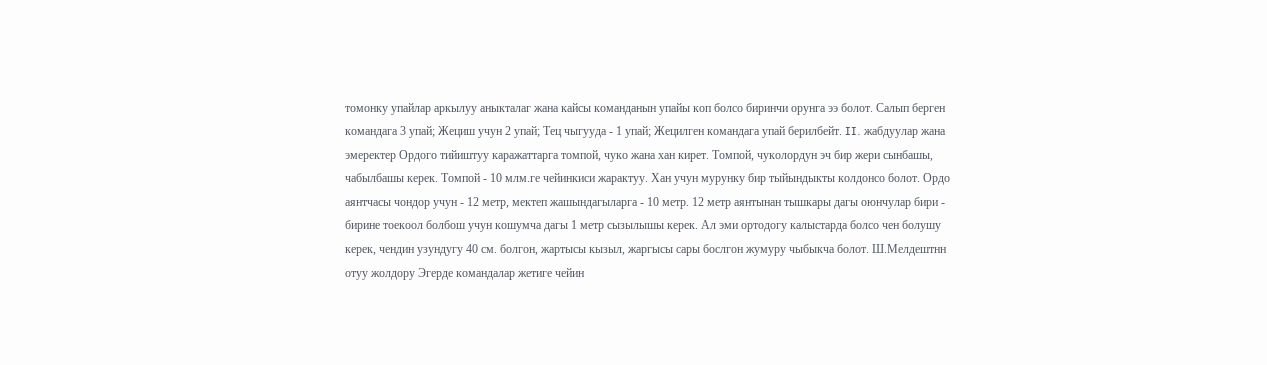томонку упайлар аркылуу аныкталаг жана кайсы команданын упайы коп болсо биринчи орунга ээ болот. Салып берген командага 3 упай; Жециш учун 2 упай; Тец чыгууда - 1 упай; Жецилген командага упай берилбейт. II. жабдуулар жана эмеректер Ордого тийиштуу каражаттарга томпой, чуко жана хан кирет. Томпой, чуколордун эч бир жери сынбашы, чабылбашы керек. Томпой - 10 млм.ге чейинкиси жарактуу. Хан учун мурунку бир тыйындыкты колдонсо болот. Ордо аянтчасы чондор учун - 12 метр, мектеп жашындагыларга - 10 метр. 12 метр аянтынан тышкары дагы оюнчулар бири - бирине тоекоол болбош учун кошумча дагы 1 метр сызылышы керек. Ал эми ортодогу калыстарда болсо чен болушу керек, чендин узундугу 40 см. болгон, жартысы кызыл, жаргысы сары бослгон жумуру чыбыкча болот. Ш.Мелдештнн отуу жолдору Эгерде командалар жетиге чейин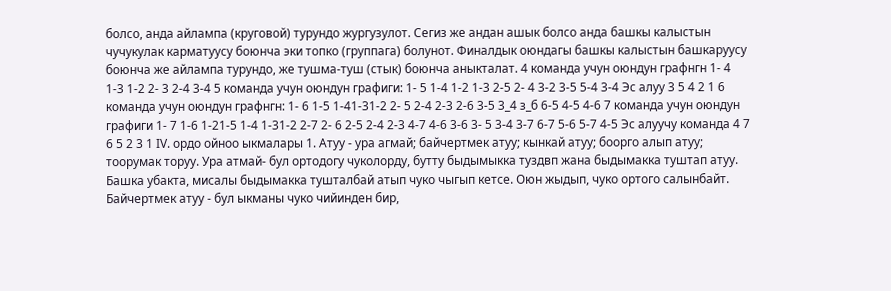болсо, анда айлампа (круговой) турундо жургузулот. Сегиз же андан ашык болсо анда башкы калыстын чучукулак карматуусу боюнча эки топко (группага) болунот. Финалдык оюндагы башкы калыстын башкаруусу боюнча же айлампа турундо, же тушма-туш (стык) боюнча аныкталат. 4 команда учун оюндун графнгн 1- 4 1-3 1-2 2- 3 2-4 3-4 5 команда учун оюндун графиги: 1- 5 1-4 1-2 1-3 2-5 2- 4 3-2 3-5 5-4 3-4 Эс алуу 3 5 4 2 1 6 команда учун оюндун графнгн: 1- 6 1-5 1-41-31-2 2- 5 2-4 2-3 2-6 3-5 3_4 з_б 6-5 4-5 4-6 7 команда учун оюндун графиги 1- 7 1-6 1-21-5 1-4 1-31-2 2-7 2- 6 2-5 2-4 2-3 4-7 4-6 3-6 3- 5 3-4 3-7 6-7 5-6 5-7 4-5 Эс алуучу команда 4 7 6 5 2 3 1 IV. ордо ойноо ыкмалары 1. Атуу - ура агмай; байчертмек атуу; кынкай атуу; боорго алып атуу; тоорумак торуу. Ура атмай- бул ортодогу чуколорду, бутту быдымыкка туздвп жана быдымакка туштап атуу. Башка убакта, мисалы быдымакка тушталбай атып чуко чыгып кетсе. Оюн жыдып, чуко ортого салынбайт. Байчертмек атуу - бул ыкманы чуко чийинден бир,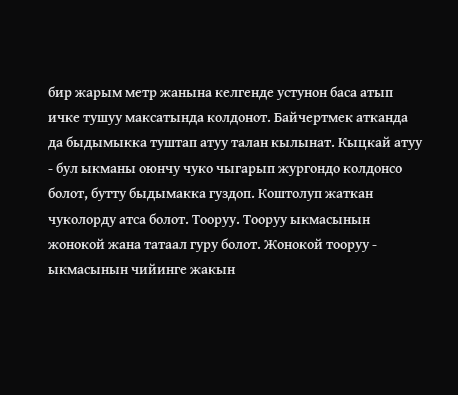бир жарым метр жанына келгенде устунон баса атып ичке тушуу максатында колдонот. Байчертмек атканда да быдымыкка туштап атуу талан кылынат. Кыцкай атуу - бул ыкманы оюнчу чуко чыгарып жургондо колдонсо болот, бутту быдымакка гуздоп. Коштолуп жаткан чуколорду атса болот. Тооруу. Тооруу ыкмасынын жонокой жана татаал гуру болот. Жонокой тооруу - ыкмасынын чийинге жакын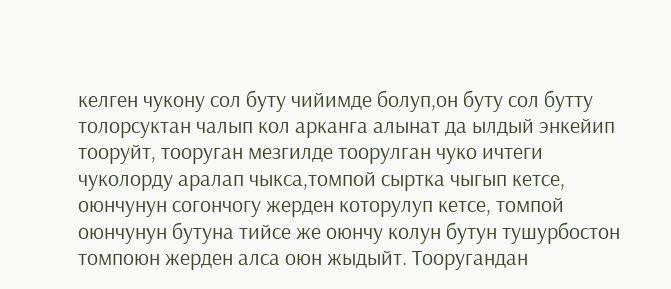келген чукону сол буту чийимде болуп,он буту сол бутту толорсуктан чалып кол арканга алынат да ылдый энкейип тооруйт, тооруган мезгилде тоорулган чуко ичтеги чуколорду аралап чыкса,томпой сыртка чыгып кетсе, оюнчунун согончогу жерден которулуп кетсе, томпой оюнчунун бутуна тийсе же оюнчу колун бутун тушурбостон томпоюн жерден алса оюн жыдыйт. Тооругандан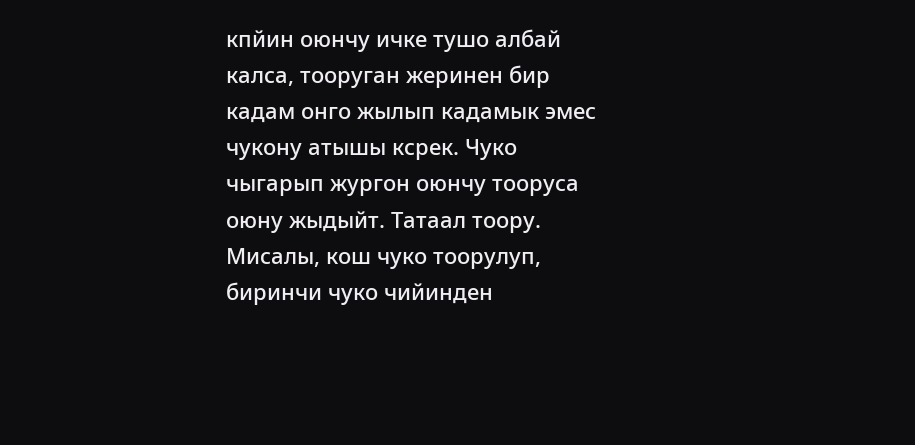кпйин оюнчу ичке тушо албай калса, тооруган жеринен бир кадам онго жылып кадамык эмес чукону атышы ксрек. Чуко чыгарып жургон оюнчу тооруса оюну жыдыйт. Татаал тоору. Мисалы, кош чуко тоорулуп, биринчи чуко чийинден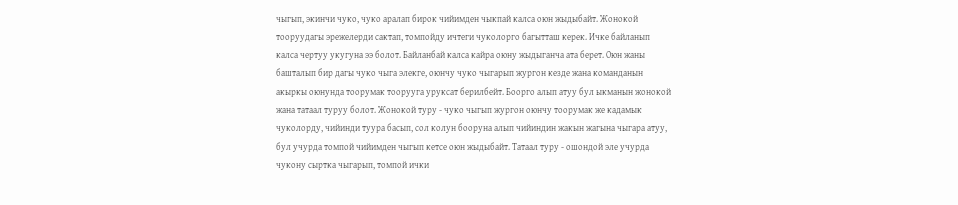чыгып, экинчи чуко, чуко аралап бирок чийимден чыкпай калса оюн жыдыбайт. Жонокой тооруудагы эрежелерди сактап, томпойду ичтеги чуколорго багытташ керек. Ичке байланып калса чертуу укугуна ээ болот. Байланбай калса кайра оюну жыдыганча ата берет. Оюн жаны башталып бир дагы чуко чыга элекге, оюнчу чуко чыгарып жургон кезде жана команданын акыркы оюнунда тоорумак тоорууга уруксат берилбейт. Боорго алып атуу бул ыкманын жонокой жана татаал туруу болот. Жонокой туру - чуко чыгып жургон оюнчу тоорумак же кадамык чуколорду, чийинди туура басып, сол колун бооруна алып чийиндин жакын жагына чыгара атуу, бул учурда томпой чийимден чыгып кетсе оюн жыдыбайт. Татаал туру - ошондой эле учурда чукону сыртка чыгарып, томпой ички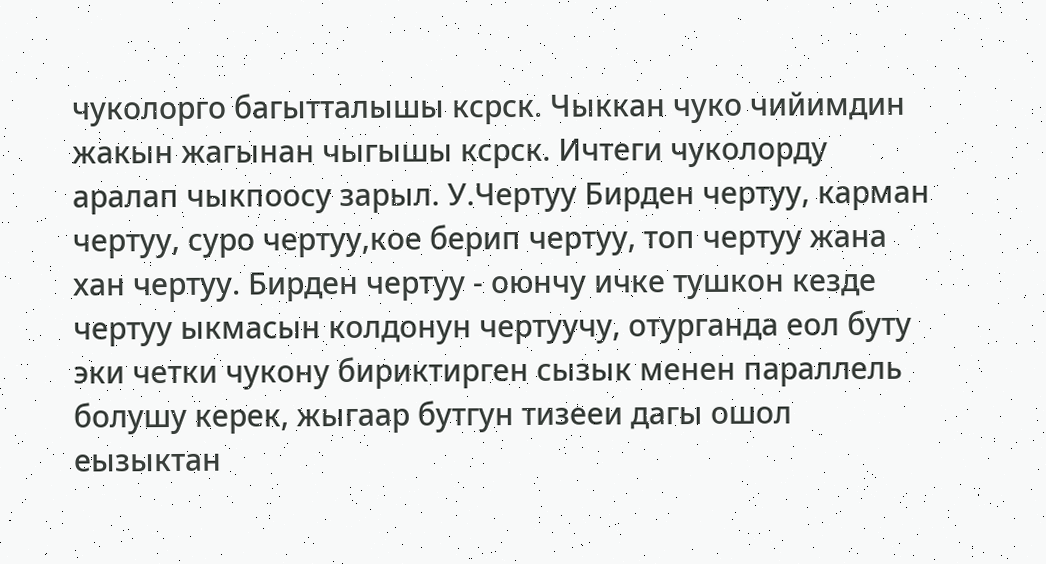чуколорго багытталышы ксрск. Чыккан чуко чийимдин жакын жагынан чыгышы ксрск. Ичтеги чуколорду аралап чыкпоосу зарыл. У.Чертуу Бирден чертуу, карман чертуу, суро чертуу,кое берип чертуу, топ чертуу жана хан чертуу. Бирден чертуу - оюнчу ичке тушкон кезде чертуу ыкмасын колдонун чертуучу, отурганда еол буту эки четки чукону бириктирген сызык менен параллель болушу керек, жыгаар бутгун тизееи дагы ошол еызыктан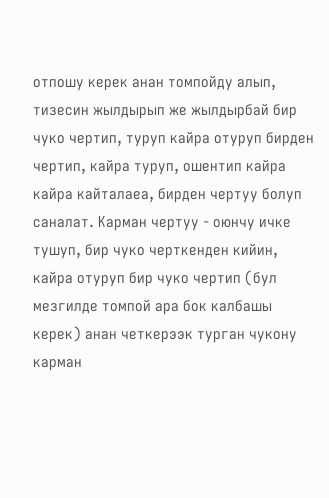отпошу керек анан томпойду алып, тизесин жылдырып же жылдырбай бир чуко чертип, туруп кайра отуруп бирден чертип, кайра туруп, ошентип кайра кайра кайталаеа, бирден чертуу болуп саналат. Карман чертуу - оюнчу ичке тушуп, бир чуко черткенден кийин, кайра отуруп бир чуко чертип (бул мезгилде томпой ара бок калбашы керек) анан четкерээк турган чукону карман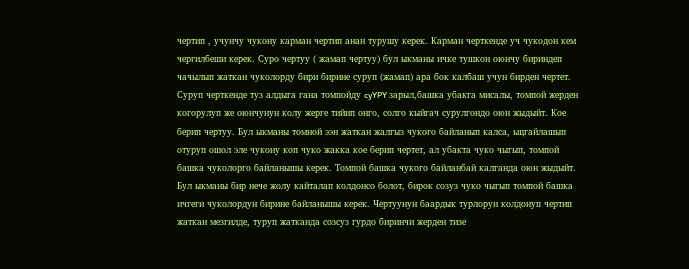чертип , учунчу чукону карман чертип анан турушу керек. Карман черткенде уч чукодон кем чергилбеши керек. Суро чертуу ( жамап чертуу) бул ыкманы ичке тушкон оюнчу бириндеп чачылып жаткан чуколорду бири бирине суруп (жамап) ара бок калбаш учун бирден чертет. Суруп черткенде туз алдыга гана томпойду cyYPY зарыл,башка убакга мисалы, томпой жерден когорулуп же оюнчунун колу жерге тийип онго, солго кыйгач сурулгондо оюн жыдыйт. Кое берип чертуу. Бул ыкманы томной ээн жаткан жалгыз чукого байланып калса, ьщгайлашып отуруп ошол эле чукону коп чуко жакка кое берип чертет, ал убакта чуко чыгып, томпой башка чуколорго байланышы керек. Томпой башка чукого байланбай калганда оюн жыдыйт. Бул ыкманы бир нече жолу кайталап колдонсо болот, бирок созуз чуко чыгып томпой башка ичгеги чуколордун бирине байланышы керек. Чертуунун баардык турлорун колдонуп чертип жаткан мезгилде, туруп жатканда созсуз гурдо биринчи жерден тизе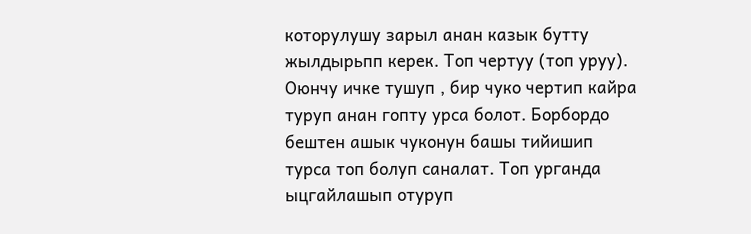которулушу зарыл анан казык бутту жылдырьпп керек. Топ чертуу (топ уруу). Оюнчу ичке тушуп , бир чуко чертип кайра туруп анан гопту урса болот. Борбордо бештен ашык чуконун башы тийишип турса топ болуп саналат. Топ урганда ыцгайлашып отуруп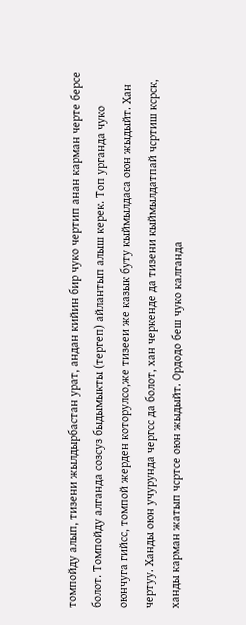томпойду алып, тизени жылдырбастан урат, андан кийин бир чуко чертип анан карман черте берсе болот. Томпойду алганда созсуз быдымыкты (тергеп) айлантып алыш керек. Топ урганда чуко оюнчуга гийсс, томпой жерден которулсо,же тизееи же казык буту кыймылдаса оюн жыдыйт. Хан чертуу. Ханды оюн учурунда чергсс да болот, хан черкенде да тизени кыймылдатпай чсртиш ксрск, ханды карман жатып чсртсе оюн жыдыйт. Ордодо беш чуко калганда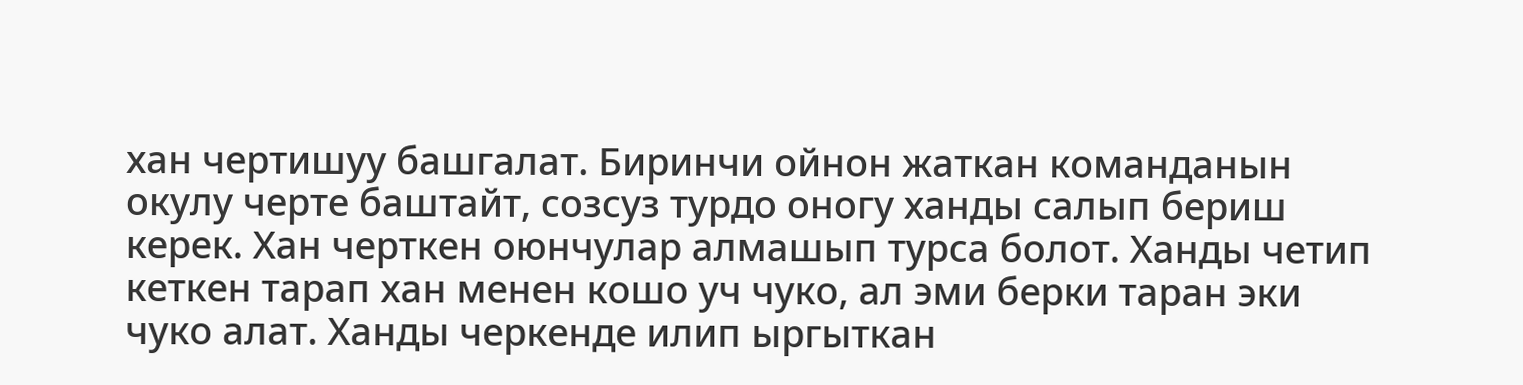хан чертишуу башгалат. Биринчи ойнон жаткан команданын окулу черте баштайт, созсуз турдо оногу ханды салып бериш керек. Хан черткен оюнчулар алмашып турса болот. Ханды четип кеткен тарап хан менен кошо уч чуко, ал эми берки таран эки чуко алат. Ханды черкенде илип ыргыткан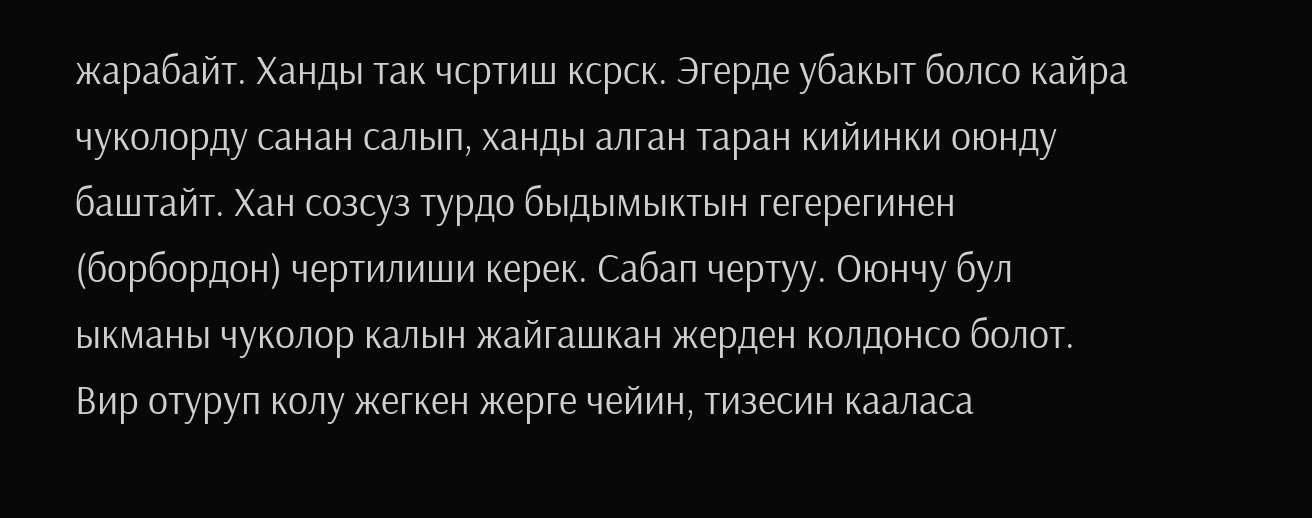жарабайт. Ханды так чсртиш ксрск. Эгерде убакыт болсо кайра чуколорду санан салып, ханды алган таран кийинки оюнду баштайт. Хан созсуз турдо быдымыктын гегерегинен (борбордон) чертилиши керек. Сабап чертуу. Оюнчу бул ыкманы чуколор калын жайгашкан жерден колдонсо болот. Вир отуруп колу жегкен жерге чейин, тизесин кааласа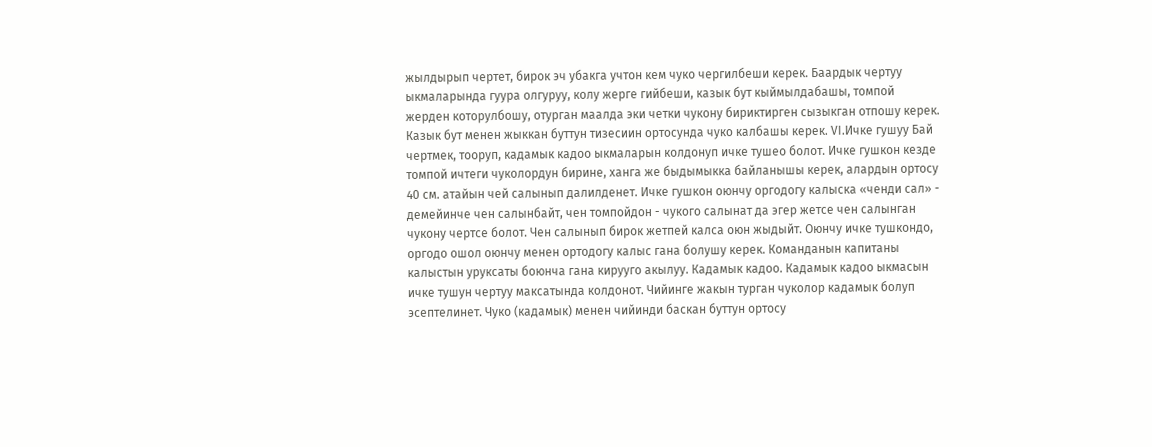жылдырып чертет, бирок эч убакга учтон кем чуко чергилбеши керек. Баардык чертуу ыкмаларында гуура олгуруу, колу жерге гийбеши, казык бут кыймылдабашы, томпой жерден которулбошу, отурган маалда эки четки чукону бириктирген сызыкган отпошу керек. Казык бут менен жыккан буттун тизесиин ортосунда чуко калбашы керек. VI.Ичке гушуу Бай чертмек, тооруп, кадамык кадоо ыкмаларын колдонуп ичке тушео болот. Ичке гушкон кезде томпой ичтеги чуколордун бирине, ханга же быдымыкка байланышы керек, алардын ортосу 40 см. атайын чей салынып далилденет. Ичке гушкон оюнчу оргодогу калыска «ченди сал» - демейинче чен салынбайт, чен томпойдон - чукого салынат да эгер жетсе чен салынган чукону чертсе болот. Чен салынып бирок жетпей калса оюн жыдыйт. Оюнчу ичке тушкондо, оргодо ошол оюнчу менен ортодогу калыс гана болушу керек. Команданын капитаны калыстын уруксаты боюнча гана кирууго акылуу. Кадамык кадоо. Кадамык кадоо ыкмасын ичке тушун чертуу максатында колдонот. Чийинге жакын турган чуколор кадамык болуп эсептелинет. Чуко (кадамык) менен чийинди баскан буттун ортосу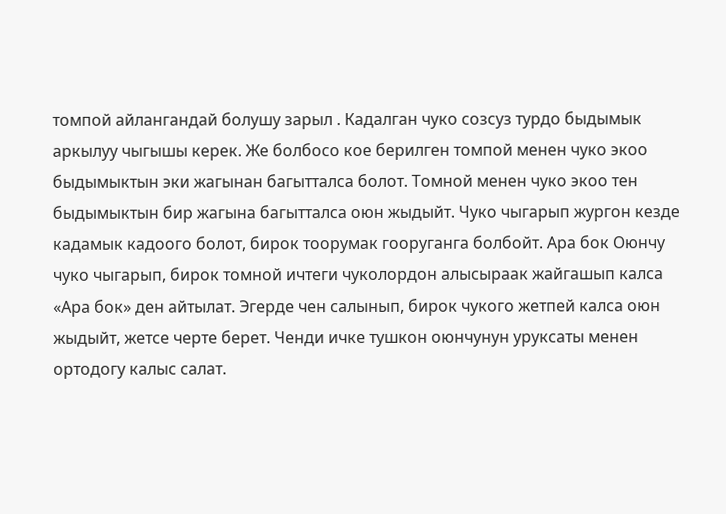томпой айлангандай болушу зарыл . Кадалган чуко созсуз турдо быдымык аркылуу чыгышы керек. Же болбосо кое берилген томпой менен чуко экоо быдымыктын эки жагынан багытталса болот. Томной менен чуко экоо тен быдымыктын бир жагына багытталса оюн жыдыйт. Чуко чыгарып жургон кезде кадамык кадоого болот, бирок тоорумак гооруганга болбойт. Ара бок Оюнчу чуко чыгарып, бирок томной ичтеги чуколордон алысыраак жайгашып калса «Ара бок» ден айтылат. Эгерде чен салынып, бирок чукого жетпей калса оюн жыдыйт, жетсе черте берет. Ченди ичке тушкон оюнчунун уруксаты менен ортодогу калыс салат.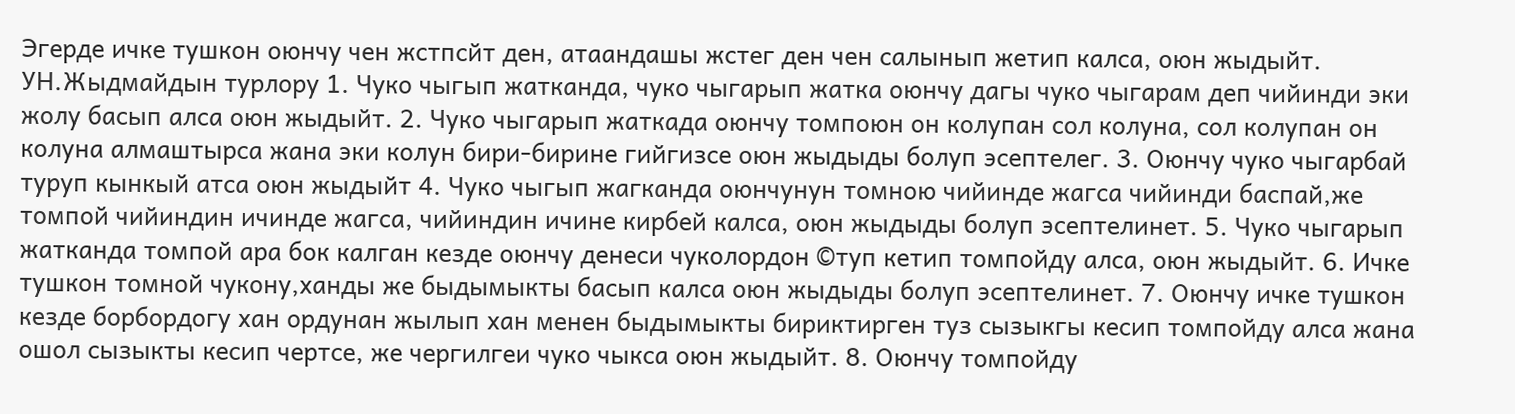Эгерде ичке тушкон оюнчу чен жстпсйт ден, атаандашы жстег ден чен салынып жетип калса, оюн жыдыйт. УН.Жыдмайдын турлору 1. Чуко чыгып жатканда, чуко чыгарып жатка оюнчу дагы чуко чыгарам деп чийинди эки жолу басып алса оюн жыдыйт. 2. Чуко чыгарып жаткада оюнчу томпоюн он колупан сол колуна, сол колупан он колуна алмаштырса жана эки колун бири-бирине гийгизсе оюн жыдыды болуп эсептелег. 3. Оюнчу чуко чыгарбай туруп кынкый атса оюн жыдыйт 4. Чуко чыгып жагканда оюнчунун томною чийинде жагса чийинди баспай,же томпой чийиндин ичинде жагса, чийиндин ичине кирбей калса, оюн жыдыды болуп эсептелинет. 5. Чуко чыгарып жатканда томпой ара бок калган кезде оюнчу денеси чуколордон ©туп кетип томпойду алса, оюн жыдыйт. 6. Ичке тушкон томной чукону,ханды же быдымыкты басып калса оюн жыдыды болуп эсептелинет. 7. Оюнчу ичке тушкон кезде борбордогу хан ордунан жылып хан менен быдымыкты бириктирген туз сызыкгы кесип томпойду алса жана ошол сызыкты кесип чертсе, же чергилгеи чуко чыкса оюн жыдыйт. 8. Оюнчу томпойду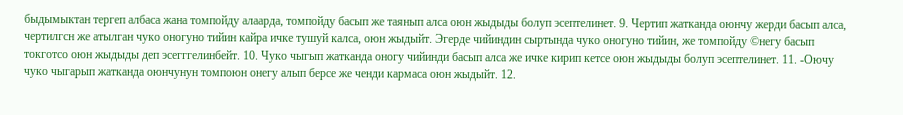быдымыктан тергеп албаса жана томпойду алаарда, томпойду басып же таянып алса оюн жыдыды болуп эсептелинет. 9. Чертип жатканда оюнчу жерди басып алса, чертилгсн же атылган чуко оногуно тийин кайра ичке тушуй калса, оюн жыдыйт. Эгерде чийиндин сыртында чуко оногуно тийин, же томпойду ©негу басып токготсо оюн жыдыды деп эсегггелинбейт. 10. Чуко чыгып жатканда оногу чийинди басып алса же ичке кирип кетсе оюн жыдыды болуп эсептелинет. 11. -Оючу чуко чыгарып жатканда оюнчунун томпоюн онегу алып берсе же ченди кармаса оюн жыдыйт. 12.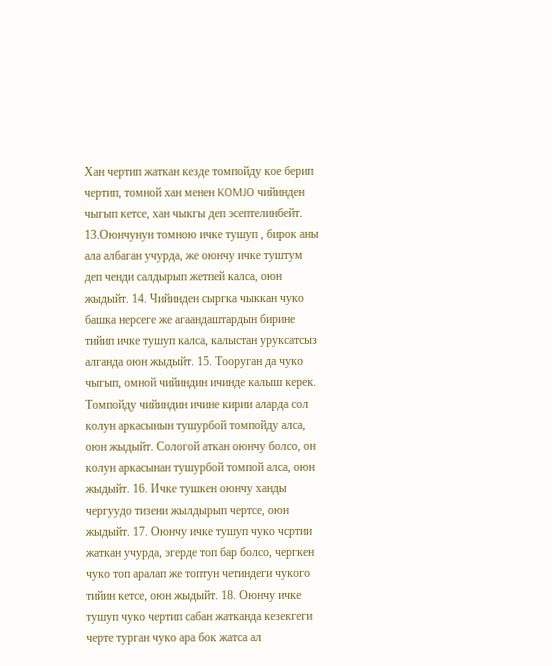Хан чертип жаткан кезде томпойду кое берип чертип, томной хан менен KOMJO чийинден чыгып кетсе, хан чыкгы деп эсептелинбейт. 13.Оюнчунун томною ичке тушуп , бирок аны ала албаган учурда, же оюнчу ичке туштум деп ченди салдырып жетпей калса, оюн жыдыйт. 14. Чийинден сыргка чыккан чуко башка нерсеге же агаандаштардын бирине тийип ичке тушуп калса, калыстан уруксатсыз алганда оюн жыдыйт. 15. Тооруган да чуко чыгып, омной чийиндин ичинде калыш керек. Томпойду чийиндин ичине кирии аларда сол колун аркасынын тушурбой томпойду алса, оюн жыдыйт. Сологой аткан оюнчу болсо, он колун аркасынан тушурбой томпой алса, оюн жыдыйт. 16. Ичке тушкен оюнчу ханды чергуудо тизени жылдырып чертсе, оюн жыдыйт. 17. Оюнчу ичке тушуп чуко чсртии жаткан учурда, эгерде топ бар болсо, чергкен чуко топ аралап же топтун четиндеги чукого тийин кетсе, оюн жыдыйт. 18. Оюнчу ичке тушуп чуко чертип сабан жатканда кезекгеги черте турган чуко ара бок жатса ал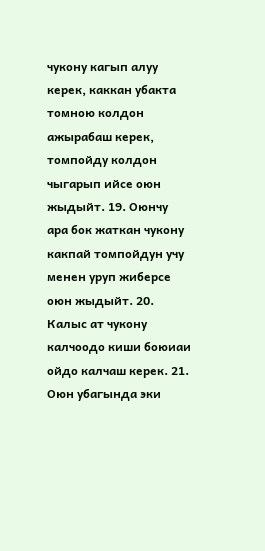чукону кагып алуу керек, каккан убакта томною колдон ажырабаш керек, томпойду колдон чыгарып ийсе оюн жыдыйт. 19. Оюнчу ара бок жаткан чукону какпай томпойдун учу менен уруп жиберсе оюн жыдыйт. 20. Калыс ат чукону калчоодо киши боюиаи ойдо калчаш керек. 21. Оюн убагында эки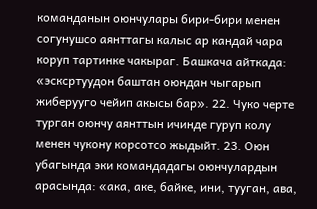команданын оюнчулары бири-бири менен согунушсо аянттагы калыс ар кандай чара коруп тартинке чакыраг. Башкача айткада: «эсксртуудон баштан оюндан чыгарып жиберууго чейип акысы бар». 22. Чуко черте турган оюнчу аянттын ичинде гуруп колу менен чукону корсотсо жыдыйт. 23. Оюн убагында эки командадагы оюнчулардын арасында: «ака, аке, байке, ини, тууган, ава,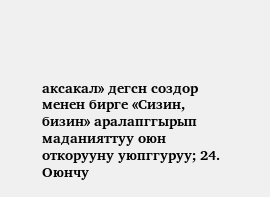аксакал» дегсн создор менен бирге «Сизин, бизин» аралапггырып маданияттуу оюн откорууну уюпггуруу; 24. Оюнчу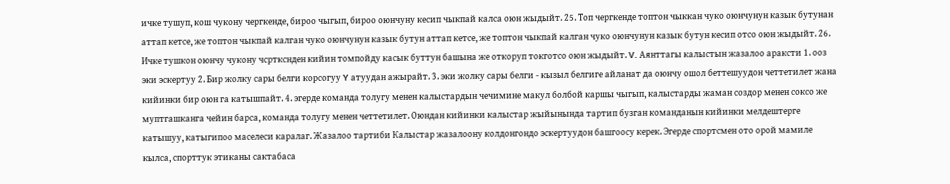ичке тушуп, кош чукону чергкенде, бироо чыгып, бироо оюнчуну кесип чыкпай калса оюн жыдыйт. 25. Топ чергкенде топтон чыккан чуко оюнчунун казык бутунан аттап кетсе, же топтон чыкпай калган чуко оюнчунун казык бутун аттап кетсе, же топтон чыкпай калган чуко оюнчунун казык бутун кесип отсо оюн жыдыйт. 26. Ичке тушкон оюнчу чукону чсрткснден кийин томпойду касык буттун башына же откоруп токготсо оюн жыдыйт. V. Аянттагы калыстын жазалоо араксти 1. ооз эки эскертуу 2. Бир жолку сары белги корсогуу Y атуудан ажырайт. 3. эки жолку сары белги - кызыл белгиге айланат да оюнчу ошол беттешуудон четтетилет жана кийинки бир оюн га катышпайт. 4. эгерде команда толугу менен калыстардын чечимине макул болбой каршы чыгып, калыстарды жаман создор менен соксо же муптгашканга чейин барса, команда толугу менен четтетилет. Оюндан кийинки калыстар жыйынында тартип бузган команданын кийинки мелдештерге катышуу, катыгипоо маселеси каралаг. Жазалоо тартиби Калыстар жазалоону колдонгондо эскертуудон башгоосу керек. Эгерде спортсмен ото орой мамиле кылса, спорттук этиканы сактабаса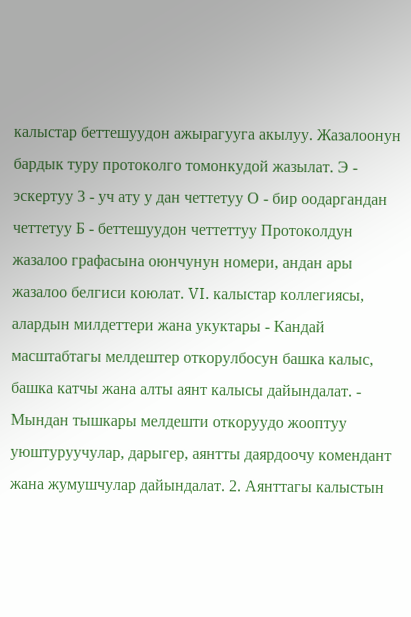калыстар беттешуудон ажырагууга акылуу. Жазалоонун бардык туру протоколго томонкудой жазылат. Э - эскертуу 3 - уч ату у дан четтетуу О - бир оодаргандан четтетуу Б - беттешуудон четтеттуу Протоколдун жазалоо графасына оюнчунун номери, андан ары жазалоо белгиси коюлат. VI. калыстар коллегиясы, алардын милдеттери жана укуктары - Кандай масштабтагы мелдештер откорулбосун башка калыс, башка катчы жана алты аянт калысы дайындалат. - Мындан тышкары мелдешти откоруудо жооптуу уюштуруучулар, дарыгер, аянтты даярдоочу комендант жана жумушчулар дайындалат. 2. Аянттагы калыстын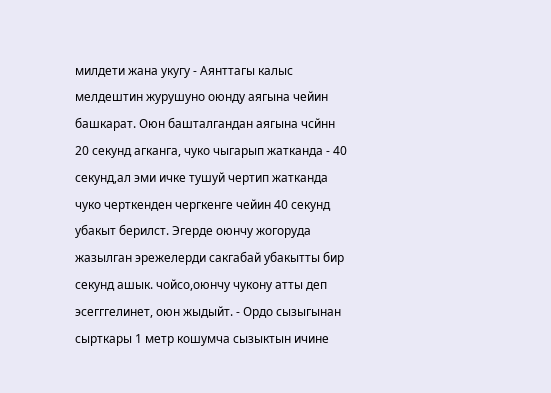милдети жана укугу - Аянттагы калыс мелдештин журушуно оюнду аягына чейин башкарат. Оюн башталгандан аягына чсйнн 20 секунд агканга, чуко чыгарып жатканда - 40 секунд,ал эми ичке тушуй чертип жатканда чуко черткенден чергкенге чейин 40 секунд убакыт берилст. Эгерде оюнчу жогоруда жазылган эрежелерди сакгабай убакытты бир секунд ашык. чойсо,оюнчу чукону атты деп эсегггелинет, оюн жыдыйт. - Ордо сызыгынан сырткары 1 метр кошумча сызыктын ичине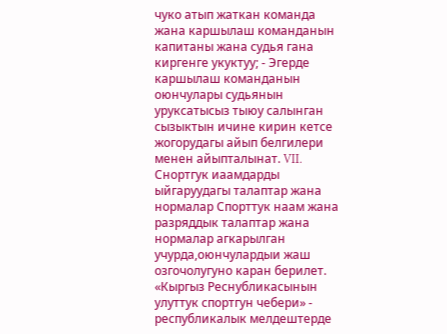чуко атып жаткан команда жана каршылаш команданын капитаны жана судья гана киргенге укуктуу; - Эгерде каршылаш команданын оюнчулары судьянын уруксатысыз тыюу салынган сызыктын ичине кирин кетсе жогорудагы айып белгилери менен айыпталынат. VII. Снортгук иаамдарды ыйгаруудагы талаптар жана нормалар Спорттук наам жана разряддык талаптар жана нормалар агкарылган учурда,оюнчулардыи жаш озгочолугуно каран берилет. «Кыргыз Реснубликасынын улуттук спортгун чебери» - республикалык мелдештерде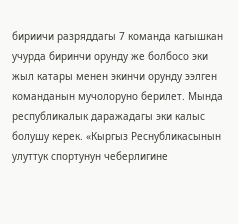бириичи разряддагы 7 команда кагышкан учурда биринчи орунду же болбосо эки жыл катары менен экинчи орунду ээлген команданын мучолоруно берилет. Мында республикалык даражадагы эки калыс болушу керек. «Кыргыз Реснубликасынын улуттук спортунун чеберлигине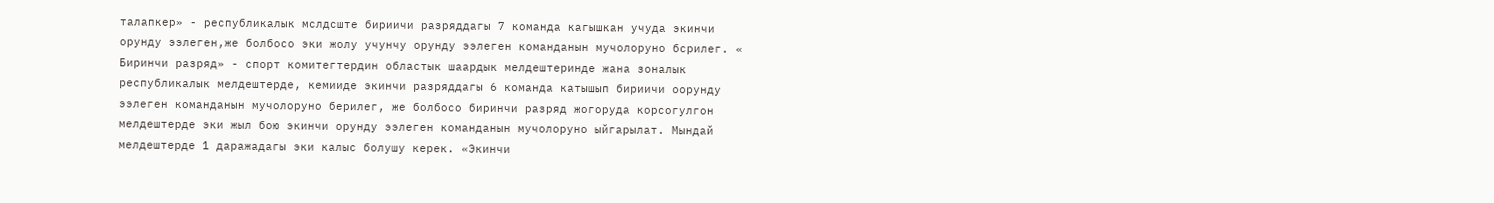талапкер» - республикалык мслдсште бириичи разряддагы 7 команда кагышкан учуда экинчи орунду ээлеген,же болбосо эки жолу учунчу орунду ээлеген команданын мучолоруно бсрилег. « Биринчи разряд» - спорт комитегтердин областык шаардык мелдештеринде жана зоналык республикалык мелдештерде, кемииде экинчи разряддагы 6 команда катышып бириичи оорунду ээлеген команданын мучолоруно берилег, же болбосо биринчи разряд жогоруда корсогулгон мелдештерде эки жыл бою экинчи орунду ээлеген команданын мучолоруно ыйгарылат. Мындай мелдештерде 1 даражадагы эки калыс болушу керек. «Экинчи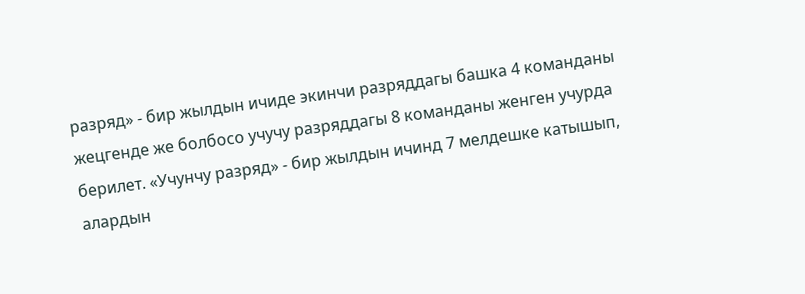разряд» - бир жылдын ичиде экинчи разряддагы башка 4 команданы жецгенде же болбосо учучу разряддагы 8 команданы женген учурда берилет. «Учунчу разряд» - бир жылдын ичинд 7 мелдешке катышып, алардын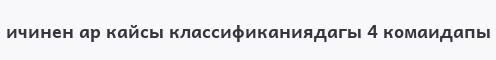ичинен ар кайсы классификаниядагы 4 комаидапы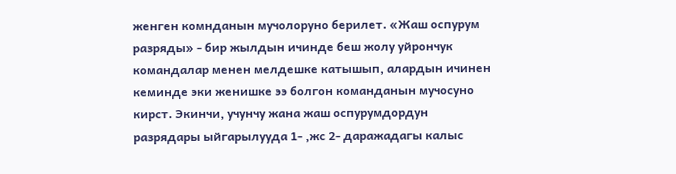женген комнданын мучолоруно берилет. «Жаш оспурум разряды» - бир жылдын ичинде беш жолу уйрончук командалар менен мелдешке катышып, алардын ичинен кеминде эки женишке ээ болгон команданын мучосуно кирст. Экинчи, учунчу жана жаш оспурумдордун разрядары ыйгарылууда 1- ,жс 2- даражадагы калыс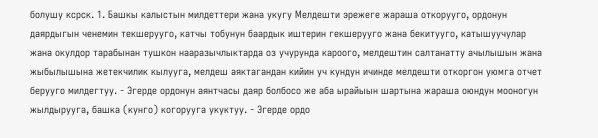болушу ксрск. 1. Башкы калыстын милдеттери жана укугу Мелдешти эрежеге жараша откорууго, ордонун даярдыгын ченемин текшерууго, катчы тобунун баардык иштерин гекшерууго жана бекитууго, катышуучулар жана окулдор тарабынан тушкон нааразычлыктарда оз учурунда кароого, мелдештин салтанатту ачылышын жана жыбылышына жетекчилик кылууга, мелдеш аяктагандан кийин уч кундун ичинде мелдешти откоргон уюмга отчет берууго милдегтуу. - Эгерде ордонун аянтчасы даяр болбосо же аба ырайыын шартына жараша оюндун мооногун жылдырууга, башка (кунго) когорууга укуктуу. - Эгерде ордо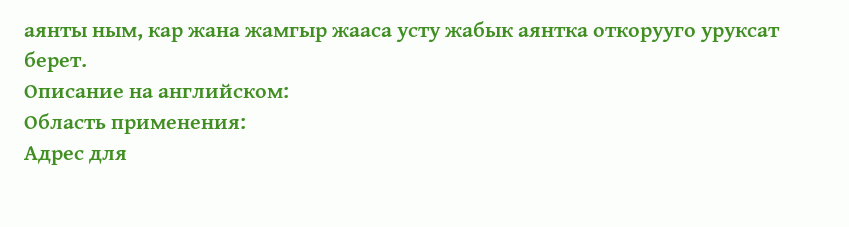аянты ным, кар жана жамгыр жааса усту жабык аянтка откорууго уруксат берет.
Описание на английском:
Область применения:
Адрес для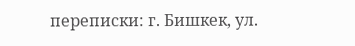переписки: г. Бишкек, ул.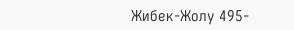Жибек-Жолу 495-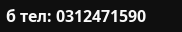б тел: 0312471590